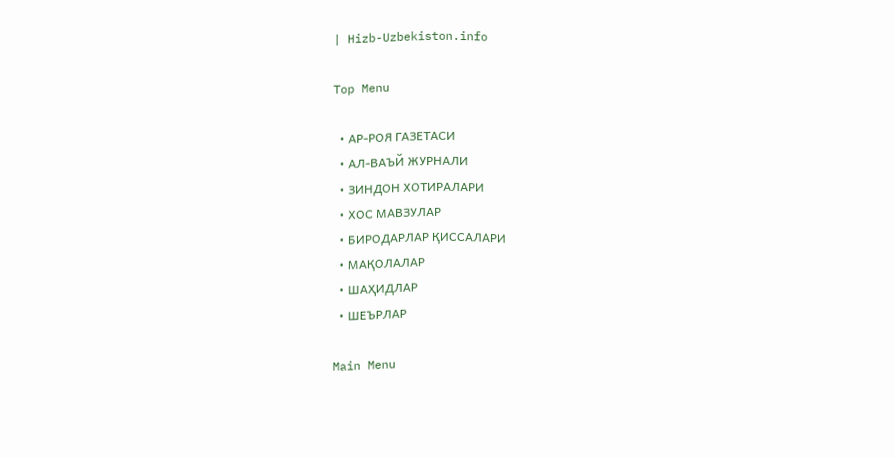| Hizb-Uzbekiston.info

Top Menu

  • АР-РОЯ ГАЗЕТАСИ
  • АЛ-ВАЪЙ ЖУРНАЛИ
  • ЗИНДОН ХОТИРАЛАРИ
  • ХОС МАВЗУЛАР
  • БИРОДАРЛАР ҚИССАЛАРИ
  • МАҚОЛАЛАР
  • ШАҲИДЛАР
  • ШЕЪРЛАР

Main Menu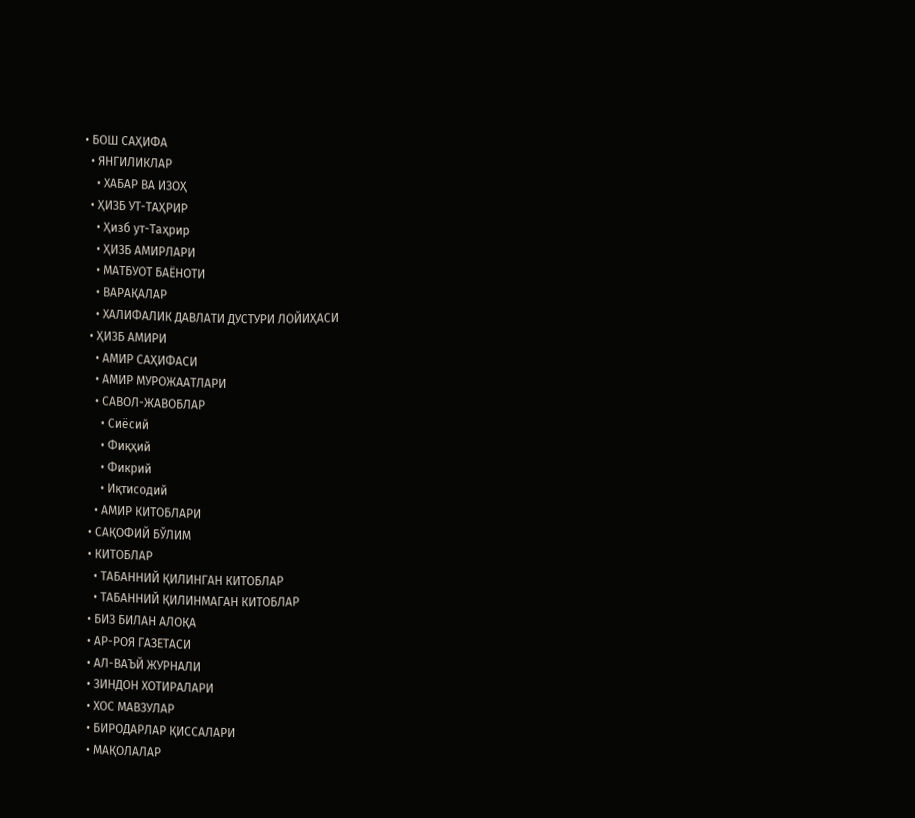• БОШ САҲИФА
  • ЯНГИЛИКЛАР
    • ХАБАР ВА ИЗОҲ
  • ҲИЗБ УТ-ТАҲРИР
    • Ҳизб ут-Таҳрир
    • ҲИЗБ АМИРЛАРИ
    • МАТБУОТ БАЁНОТИ
    • ВАРАҚАЛАР
    • ХАЛИФАЛИК ДАВЛАТИ ДУСТУРИ ЛОЙИҲАСИ
  • ҲИЗБ АМИРИ
    • АМИР САҲИФАСИ
    • АМИР МУРОЖААТЛАРИ
    • САВОЛ-ЖАВОБЛАР
      • Сиёсий
      • Фиқҳий
      • Фикрий
      • Иқтисодий
    • АМИР КИТОБЛАРИ
  • САҚОФИЙ БЎЛИМ
  • КИТОБЛАР
    • ТАБАННИЙ ҚИЛИНГАН КИТОБЛАР
    • ТАБАННИЙ ҚИЛИНМАГАН КИТОБЛАР
  • БИЗ БИЛАН АЛОҚА
  • АР-РОЯ ГАЗЕТАСИ
  • АЛ-ВАЪЙ ЖУРНАЛИ
  • ЗИНДОН ХОТИРАЛАРИ
  • ХОС МАВЗУЛАР
  • БИРОДАРЛАР ҚИССАЛАРИ
  • МАҚОЛАЛАР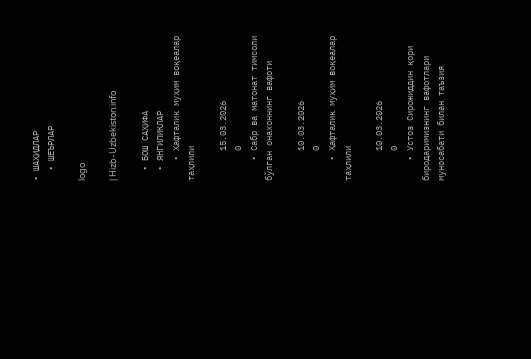• ШАҲИДЛАР
  • ШЕЪРЛАР

logo

| Hizb-Uzbekiston.info

  • БОШ САҲИФА
  • ЯНГИЛИКЛАР
    • Ҳафталик муҳим воқеалар таҳлили

      15.03.2026
      0
    • Сабр ва матонат тимсоли бўлган онахоннинг вафоти

      10.03.2026
      0
    • Ҳафталик муҳим воқеалар таҳлили

      10.03.2026
      0
    • Устоз Сирожиддин қори биродаримизнинг вафотлари муносабати билан таъзия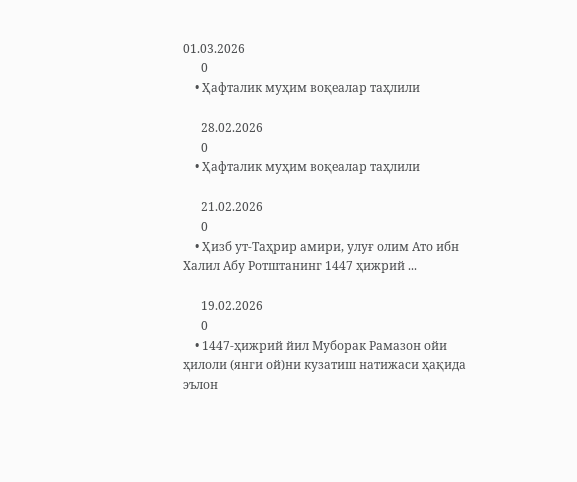01.03.2026
      0
    • Ҳафталик муҳим воқеалар таҳлили

      28.02.2026
      0
    • Ҳафталик муҳим воқеалар таҳлили

      21.02.2026
      0
    • Ҳизб ут-Таҳрир амири, улуғ олим Ато ибн Халил Абу Ротштанинг 1447 ҳижрий ...

      19.02.2026
      0
    • 1447-ҳижрий йил Муборак Рамазон ойи ҳилоли (янги ой)ни кузатиш натижаси ҳақида эълон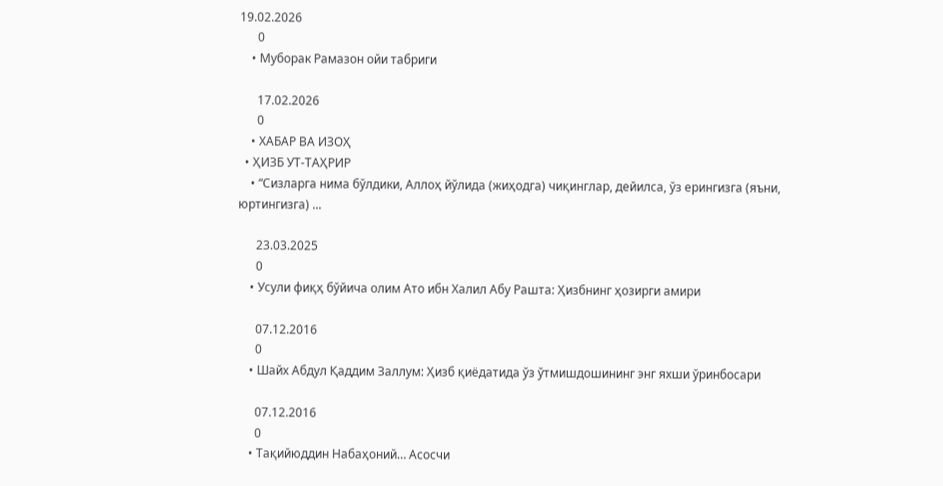19.02.2026
      0
    • Муборак Рамазон ойи табриги

      17.02.2026
      0
    • ХАБАР ВА ИЗОҲ
  • ҲИЗБ УТ-ТАҲРИР
    • “Сизларга нима бўлдики, Аллоҳ йўлида (жиҳодга) чиқинглар, дейилса, ўз ерингизга (яъни, юртингизга) ...

      23.03.2025
      0
    • Усули фиқҳ бўйича олим Ато ибн Халил Абу Рашта: Ҳизбнинг ҳозирги амири

      07.12.2016
      0
    • Шайх Абдул Қаддим Заллум: Ҳизб қиёдатида ўз ўтмишдошининг энг яхши ўринбосари

      07.12.2016
      0
    • Тақийюддин Набаҳоний… Асосчи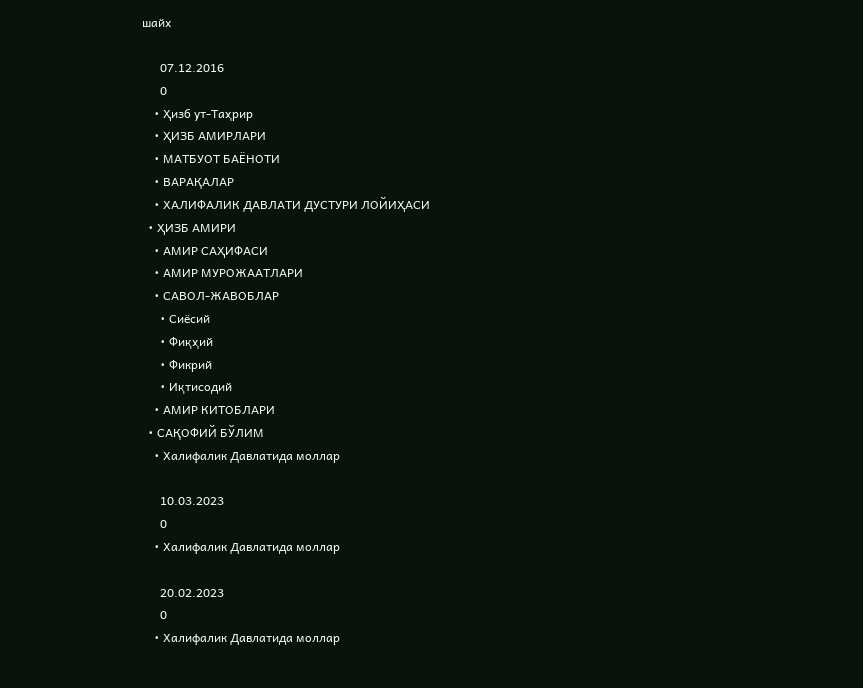шайх

      07.12.2016
      0
    • Ҳизб ут-Таҳрир
    • ҲИЗБ АМИРЛАРИ
    • МАТБУОТ БАЁНОТИ
    • ВАРАҚАЛАР
    • ХАЛИФАЛИК ДАВЛАТИ ДУСТУРИ ЛОЙИҲАСИ
  • ҲИЗБ АМИРИ
    • АМИР САҲИФАСИ
    • АМИР МУРОЖААТЛАРИ
    • САВОЛ-ЖАВОБЛАР
      • Сиёсий
      • Фиқҳий
      • Фикрий
      • Иқтисодий
    • АМИР КИТОБЛАРИ
  • САҚОФИЙ БЎЛИМ
    • Халифалик Давлатида моллар

      10.03.2023
      0
    • Халифалик Давлатида моллар

      20.02.2023
      0
    • Халифалик Давлатида моллар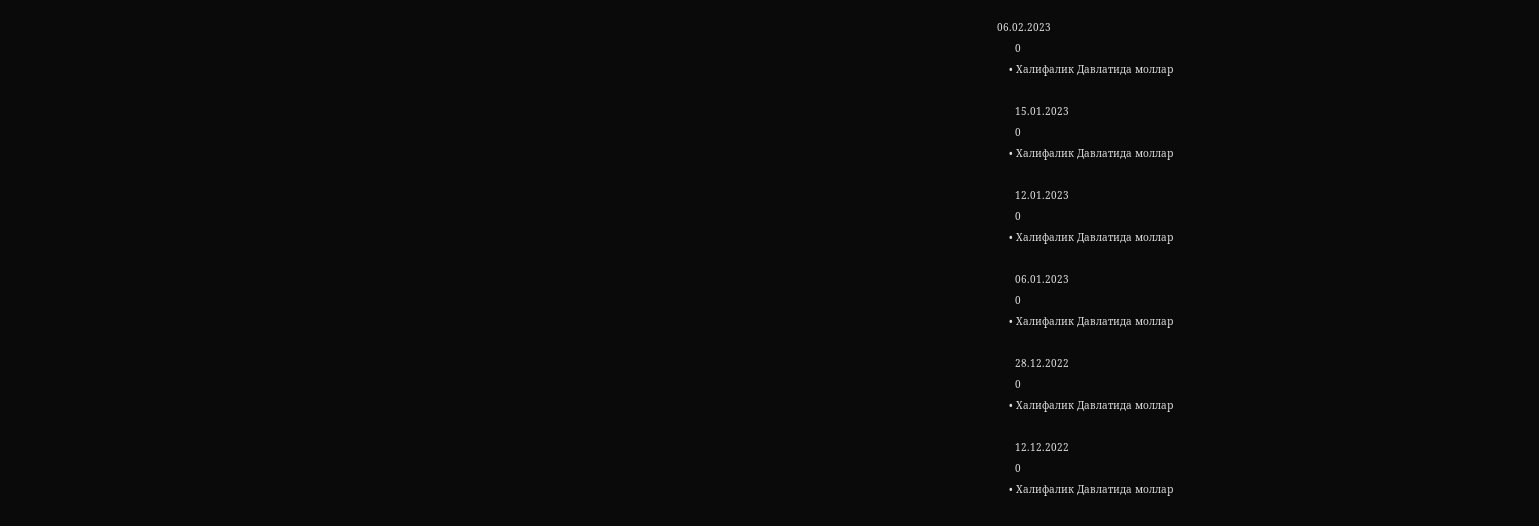06.02.2023
      0
    • Халифалик Давлатида моллар

      15.01.2023
      0
    • Халифалик Давлатида моллар

      12.01.2023
      0
    • Халифалик Давлатида моллар

      06.01.2023
      0
    • Халифалик Давлатида моллар

      28.12.2022
      0
    • Халифалик Давлатида моллар

      12.12.2022
      0
    • Халифалик Давлатида моллар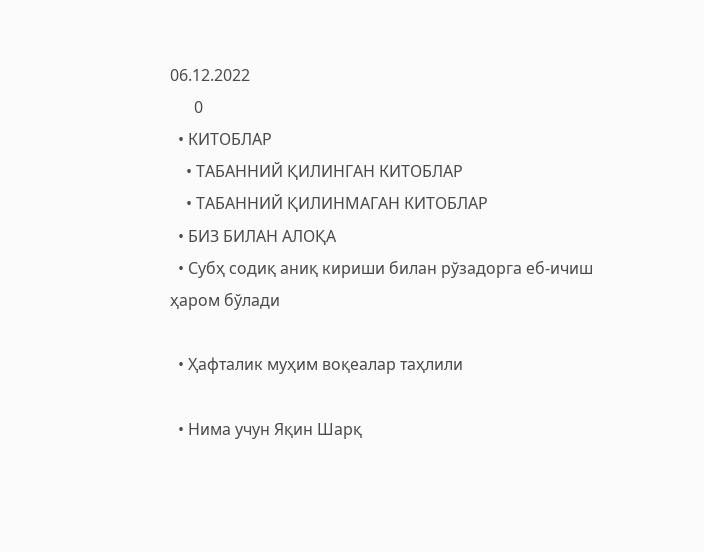06.12.2022
      0
  • КИТОБЛАР
    • ТАБАННИЙ ҚИЛИНГАН КИТОБЛАР
    • ТАБАННИЙ ҚИЛИНМАГАН КИТОБЛАР
  • БИЗ БИЛАН АЛОҚА
  • Субҳ содиқ аниқ кириши билан рўзадорга еб-ичиш ҳаром бўлади

  • Ҳафталик муҳим воқеалар таҳлили

  • Нима учун Яқин Шарқ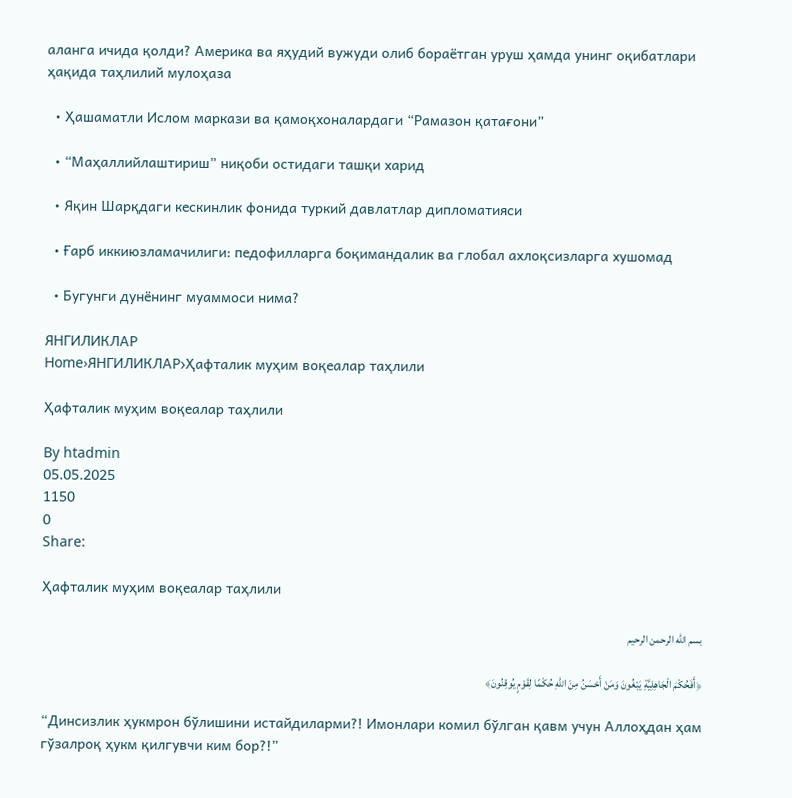аланга ичида қолди? Америка ва яҳудий вужуди олиб бораётган уруш ҳамда унинг оқибатлари ҳақида таҳлилий мулоҳаза

  • Ҳашаматли Ислом маркази ва қамоқхоналардаги “Рамазон қатағони”

  • “Маҳаллийлаштириш” ниқоби остидаги ташқи харид

  • Яқин Шарқдаги кескинлик фонида туркий давлатлар дипломатияси

  • Ғарб иккиюзламачилиги: педофилларга боқимандалик ва глобал ахлоқсизларга хушомад

  • Бугунги дунёнинг муаммоси нима?

ЯНГИЛИКЛАР
Home›ЯНГИЛИКЛАР›Ҳафталик муҳим воқеалар таҳлили

Ҳафталик муҳим воқеалар таҳлили

By htadmin
05.05.2025
1150
0
Share:

Ҳафталик муҳим воқеалар таҳлили

بسم الله الرحمن الرحيم

﴿أَفَحُكْمَ الْجَاهِلِيَّةِ يَبْغُونَ وَمَنْ أَحْسَنُ مِنَ اللهِ حُكْمًا لِقَوْمٍ يُوقِنُونَ﴾

“Динсизлик ҳукмрон бўлишини истайдиларми?! Имонлари комил бўлган қавм учун Аллоҳдан ҳам гўзалроқ ҳукм қилгувчи ким бор?!”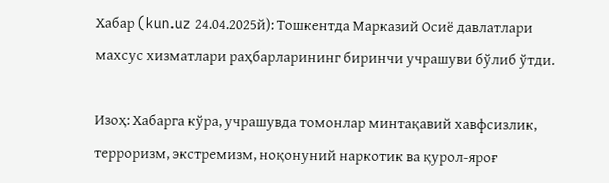Хабар (kun.uz 24.04.2025й): Тошкентда Марказий Осиё давлатлари махсус хизматлари раҳбарларининг биринчи учрашуви бўлиб ўтди.

Изоҳ: Хабарга кўра, учрашувда томонлар минтақавий хавфсизлик, терроризм, экстремизм, ноқонуний наркотик ва қурол-яроғ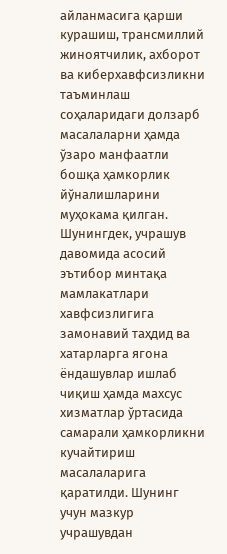айланмасига қарши курашиш, трансмиллий жиноятчилик, ахборот ва киберхавфсизликни таъминлаш соҳаларидаги долзарб масалаларни ҳамда ўзаро манфаатли бошқа ҳамкорлик йўналишларини муҳокама қилган. Шунингдек, учрашув давомида асосий эътибор минтақа мамлакатлари хавфсизлигига замонавий таҳдид ва хатарларга ягона ёндашувлар ишлаб чиқиш ҳамда махсус хизматлар ўртасида самарали ҳамкорликни кучайтириш  масалаларига қаратилди. Шунинг учун мазкур учрашувдан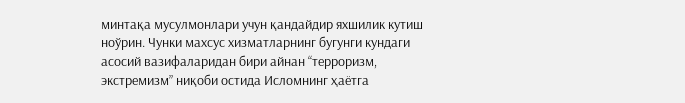минтақа мусулмонлари учун қандайдир яхшилик кутиш ноўрин. Чунки махсус хизматларнинг бугунги кундаги асосий вазифаларидан бири айнан “терроризм, экстремизм” ниқоби остида Исломнинг ҳаётга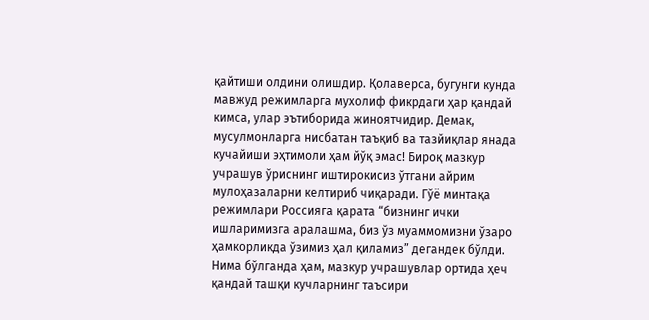қайтиши олдини олишдир. Қолаверса, бугунги кунда мавжуд режимларга мухолиф фикрдаги ҳар қандай кимса, улар эътиборида жиноятчидир. Демак,  мусулмонларга нисбатан таъқиб ва тазйиқлар янада кучайиши эҳтимоли ҳам йўқ эмас! Бироқ мазкур учрашув ўриснинг иштирокисиз ўтгани айрим мулоҳазаларни келтириб чиқаради. Гўё минтақа режимлари Россияга қарата “бизнинг ички ишларимизга аралашма, биз ўз муаммомизни ўзаро ҳамкорликда ўзимиз ҳал қиламиз” дегандек бўлди. Нима бўлганда ҳам, мазкур учрашувлар ортида ҳеч қандай ташқи кучларнинг таъсири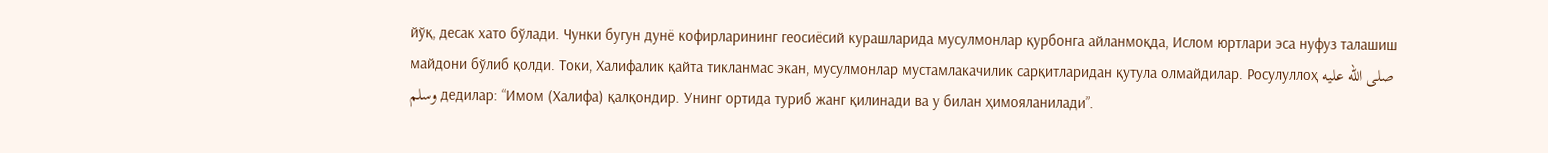йўқ, десак хато бўлади. Чунки бугун дунё кофирларининг геосиёсий курашларида мусулмонлар қурбонга айланмоқда, Ислом юртлари эса нуфуз талашиш майдони бўлиб қолди. Токи, Халифалик қайта тикланмас экан, мусулмонлар мустамлакачилик сарқитларидан қутула олмайдилар. Росулуллоҳ صلى الله عليه وسلم дедилар: “Имом (Халифа) қалқондир. Унинг ортида туриб жанг қилинади ва у билан ҳимояланилади”.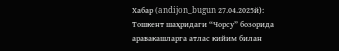Хабар (andijon_bugun 27.04.2025й): Тошкент шаҳридаги “Чорсу” бозорида аравакашларга атлас кийим билан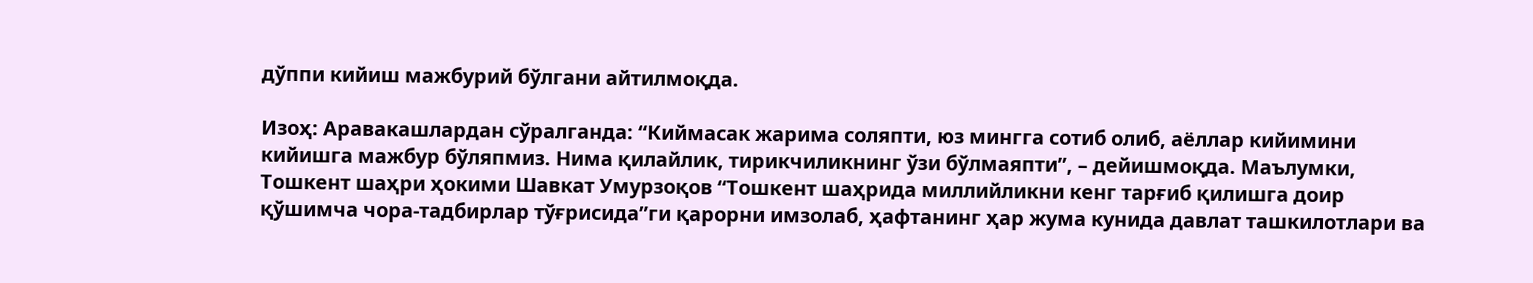дўппи кийиш мажбурий бўлгани айтилмоқда.

Изоҳ: Аравакашлардан сўралганда: “Киймасак жарима соляпти, юз мингга сотиб олиб, аёллар кийимини кийишга мажбур бўляпмиз. Нима қилайлик, тирикчиликнинг ўзи бўлмаяпти”, – дейишмоқда. Маълумки, Тошкент шаҳри ҳокими Шавкат Умурзоқов “Тошкент шаҳрида миллийликни кенг тарғиб қилишга доир қўшимча чора-тадбирлар тўғрисида”ги қарорни имзолаб, ҳафтанинг ҳар жума кунида давлат ташкилотлари ва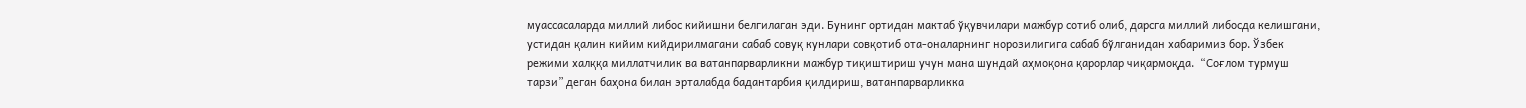муассасаларда миллий либос кийишни белгилаган эди. Бунинг ортидан мактаб ўқувчилари мажбур сотиб олиб, дарсга миллий либосда келишгани, устидан қалин кийим кийдирилмагани сабаб совуқ кунлари совқотиб ота-оналарнинг норозилигига сабаб бўлганидан хабаримиз бор. Ўзбек режими халққа миллатчилик ва ватанпарварликни мажбур тиқиштириш учун мана шундай аҳмоқона қарорлар чиқармоқда.  “Соғлом турмуш тарзи” деган баҳона билан эрталабда бадантарбия қилдириш, ватанпарварликка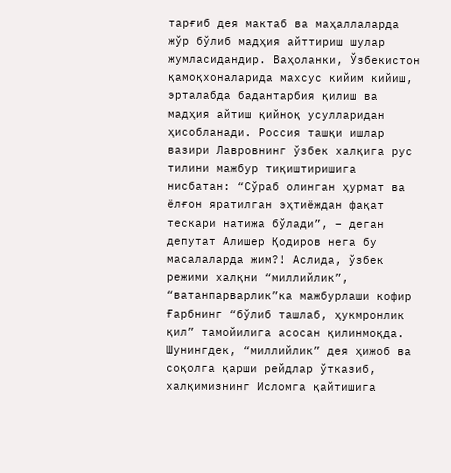тарғиб дея мактаб ва маҳаллаларда жўр бўлиб мадҳия айттириш шулар жумласидандир. Ваҳоланки, Ўзбекистон қамоқхоналарида махсус кийим кийиш, эрталабда бадантарбия қилиш ва мадҳия айтиш қийноқ усулларидан ҳисобланади. Россия ташқи ишлар вазири Лавровнинг ўзбек халқига рус тилини мажбур тиқиштиришига нисбатан: “Сўраб олинган ҳурмат ва ёлғон яратилган эҳтиёждан фақат тескари натижа бўлади”, – деган депутат Алишер Қодиров нега бу масалаларда жим?! Аслида, ўзбек режими халқни “миллийлик”, “ватанпарварлик”ка мажбурлаши кофир Ғарбнинг “бўлиб ташлаб, ҳукмронлик қил” тамойилига асосан қилинмоқда. Шунингдек, “миллийлик” дея ҳижоб ва соқолга қарши рейдлар ўтказиб, халқимизнинг Исломга қайтишига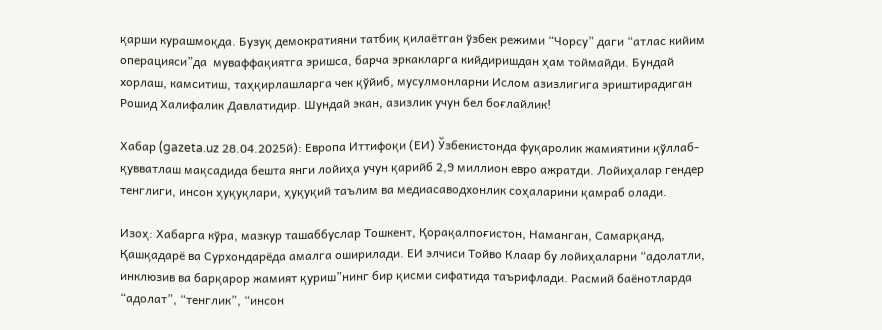қарши курашмоқда. Бузуқ демократияни татбиқ қилаётган ўзбек режими “Чорсу” даги “атлас кийим  операцияси”да  муваффақиятга эришса, барча эркакларга кийдиришдан ҳам тоймайди. Бундай хорлаш, камситиш, таҳқирлашларга чек қўйиб, мусулмонларни Ислом азизлигига эриштирадиган Рошид Халифалик Давлатидир. Шундай экан, азизлик учун бел боғлайлик!

Хабар (gazeta.uz 28.04.2025й): Европа Иттифоқи (ЕИ) Ўзбекистонда фуқаролик жамиятини қўллаб-қувватлаш мақсадида бешта янги лойиҳа учун қарийб 2,9 миллион евро ажратди. Лойиҳалар гендер тенглиги, инсон ҳуқуқлари, ҳуқуқий таълим ва медиасаводхонлик соҳаларини қамраб олади.

Изоҳ: Хабарга кўра, мазкур ташаббуслар Тошкент, Қорақалпоғистон, Наманган, Самарқанд, Қашқадарё ва Сурхондарёда амалга оширилади. ЕИ элчиси Тойво Клаар бу лойиҳаларни “адолатли, инклюзив ва барқарор жамият қуриш”нинг бир қисми сифатида таърифлади. Расмий баёнотларда “адолат”, “тенглик”, “инсон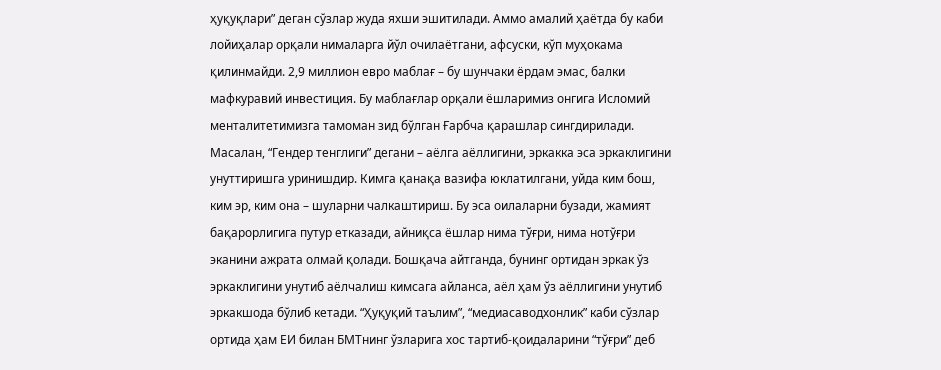ҳуқуқлари” деган сўзлар жуда яхши эшитилади. Аммо амалий ҳаётда бу каби лойиҳалар орқали нималарга йўл очилаётгани, афсуски, кўп муҳокама қилинмайди. 2,9 миллион евро маблағ – бу шунчаки ёрдам эмас, балки мафкуравий инвестиция. Бу маблағлар орқали ёшларимиз онгига Исломий менталитетимизга тамоман зид бўлган Ғарбча қарашлар сингдирилади. Масалан, “Гендер тенглиги” дегани – аёлга аёллигини, эркакка эса эркаклигини унуттиришга уринишдир. Кимга қанақа вазифа юклатилгани, уйда ким бош, ким эр, ким она – шуларни чалкаштириш. Бу эса оилаларни бузади, жамият бақарорлигига путур етказади, айниқса ёшлар нима тўғри, нима нотўғри эканини ажрата олмай қолади. Бошқача айтганда, бунинг ортидан эркак ўз эркаклигини унутиб аёлчалиш кимсага айланса, аёл ҳам ўз аёллигини унутиб эркакшода бўлиб кетади. “Ҳуқуқий таълим”, “медиасаводхонлик” каби сўзлар ортида ҳам ЕИ билан БМТнинг ўзларига хос тартиб-қоидаларини “тўғри” деб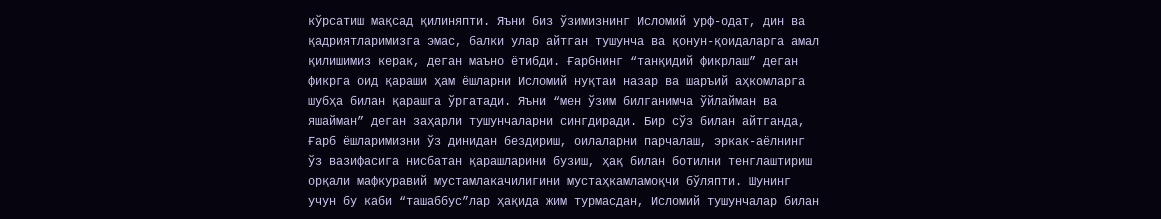кўрсатиш мақсад қилиняпти. Яъни биз ўзимизнинг Исломий урф-одат, дин ва қадриятларимизга эмас, балки улар айтган тушунча ва қонун-қоидаларга амал қилишимиз керак, деган маъно ётибди. Ғарбнинг “танқидий фикрлаш” деган фикрга оид қараши ҳам ёшларни Исломий нуқтаи назар ва шаръий аҳкомларга шубҳа билан қарашга ўргатади. Яъни “мен ўзим билганимча ўйлайман ва яшайман” деган заҳарли тушунчаларни сингдиради. Бир сўз билан айтганда, Ғарб ёшларимизни ўз динидан бездириш, оилаларни парчалаш, эркак-аёлнинг ўз вазифасига нисбатан қарашларини бузиш, ҳақ билан ботилни тенглаштириш орқали мафкуравий мустамлакачилигини мустаҳкамламоқчи бўляпти. Шунинг учун бу каби “ташаббус”лар ҳақида жим турмасдан, Исломий тушунчалар билан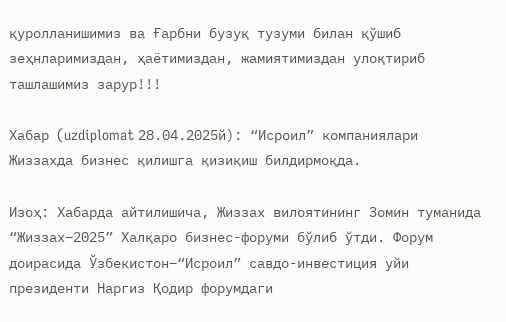қуролланишимиз ва Ғарбни бузуқ тузуми билан қўшиб зеҳнларимиздан, ҳаётимиздан, жамиятимиздан улоқтириб ташлашимиз зарур!!!

Хабар (uzdiplomat 28.04.2025й): “Исроил” компаниялари Жиззахда бизнес қилишга қизиқиш билдирмоқда.

Изоҳ: Хабарда айтилишича, Жиззах вилоятининг Зомин туманида “Жиззах–2025” Халқаро бизнес-форуми бўлиб ўтди. Форум доирасида Ўзбекистон–“Исроил” савдо-инвестиция уйи президенти Наргиз Қодир форумдаги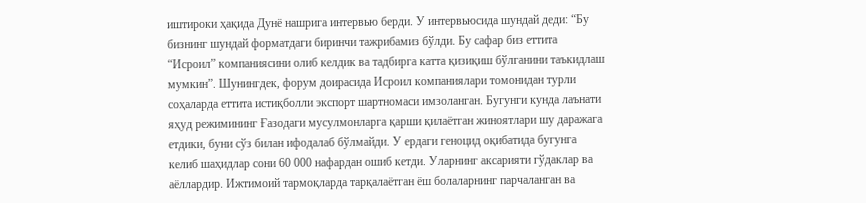иштироки ҳақида Дунё нашрига интервью берди. У интервьюсида шундай деди: “Бу бизнинг шундай форматдаги биринчи тажрибамиз бўлди. Бу сафар биз еттита “Исроил” компаниясини олиб келдик ва тадбирга катта қизиқиш бўлганини таъкидлаш мумкин”. Шунингдек, форум доирасида Исроил компаниялари томонидан турли соҳаларда еттита истиқболли экспорт шартномаси имзоланган. Бугунги кунда лаънати яҳуд режимининг Ғазодаги мусулмонларга қарши қилаётган жиноятлари шу даражага етдики, буни сўз билан ифодалаб бўлмайди. У ердаги геноцид оқибатида бугунга келиб шаҳидлар сони 60 000 нафардан ошиб кетди. Уларнинг аксарияти гўдаклар ва аёллардир. Ижтимоий тармоқларда тарқалаётган ёш болаларнинг парчаланган ва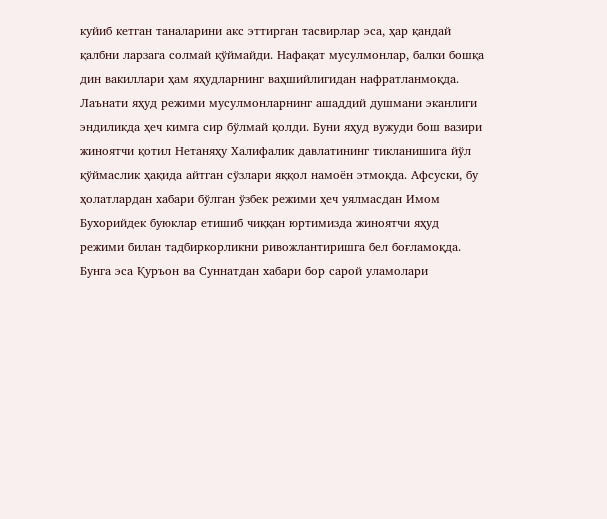куйиб кетган таналарини акс эттирган тасвирлар эса, ҳар қандай қалбни ларзага солмай қўймайди. Нафақат мусулмонлар, балки бошқа дин вакиллари ҳам яҳудларнинг ваҳшийлигидан нафратланмоқда. Лаънати яҳуд режими мусулмонларнинг ашаддий душмани эканлиги эндиликда ҳеч кимга сир бўлмай қолди. Буни яҳуд вужуди бош вазири жиноятчи қотил Нетаняҳу Халифалик давлатининг тикланишига йўл қўймаслик ҳақида айтган сўзлари яққол намоён этмоқда. Афсуски, бу ҳолатлардан хабари бўлган ўзбек режими ҳеч уялмасдан Имом Бухорийдек буюклар етишиб чиққан юртимизда жиноятчи яҳуд режими билан тадбиркорликни ривожлантиришга бел боғламоқда. Бунга эса Қуръон ва Суннатдан хабари бор сарой уламолари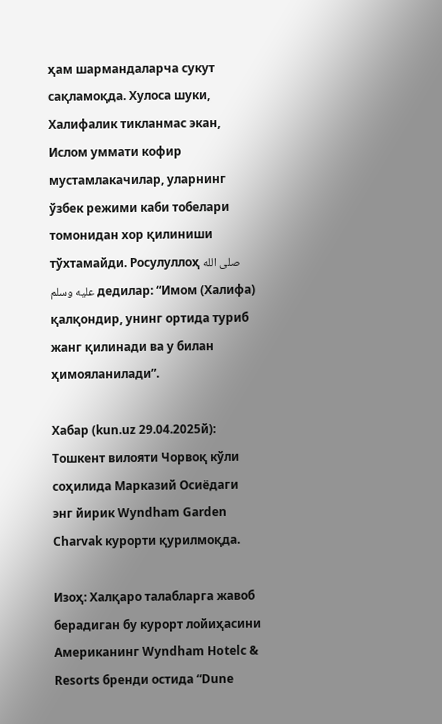ҳам шармандаларча сукут сақламоқда. Хулоса шуки, Халифалик тикланмас экан, Ислом уммати кофир мустамлакачилар, уларнинг ўзбек режими каби тобелари томонидан хор қилиниши тўхтамайди. Росулуллоҳ صلى الله عليه وسلم дедилар: “Имом (Халифа) қалқондир, унинг ортида туриб жанг қилинади ва у билан ҳимояланилади”.

Хабар (kun.uz 29.04.2025й): Тошкент вилояти Чорвоқ кўли соҳилида Марказий Осиёдаги энг йирик Wyndham Garden Charvak курорти қурилмоқда.

Изоҳ: Халқаро талабларга жавоб берадиган бу курорт лойиҳасини Американинг Wyndham Hotelс & Resorts бренди остида “Dune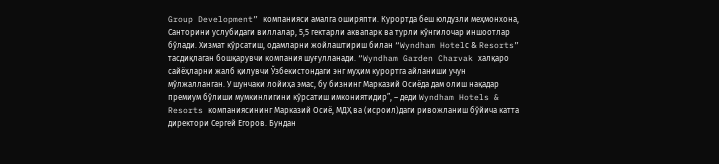Group Development” компанияси амалга оширяпти. Курортда беш юлдузли меҳмонхона, Санторини услубидаги виллалар, 5,5 гектарли аквапарк ва турли кўнгилочар иншоотлар бўлади. Хизмат кўрсатиш, одамларни жойлаштириш билан “Wyndham Hotelс & Resorts” тасдиқлаган бошқарувчи компания шуғулланади. “Wyndham Garden Charvak халқаро сайёҳларни жалб қилувчи Ўзбекистондаги энг муҳим курортга айланиши учун мўлжалланган. У шунчаки лойиҳа эмас, бу бизнинг Марказий Осиёда дам олиш нақадар премиум бўлиши мумкинлигини кўрсатиш имкониятидир”, – деди Wyndham Hotels & Resorts компаниясининг Марказий Осиё, МДҲ ва (исроил)даги ривожланиш бўйича катта директори Сергей Егоров. Бундан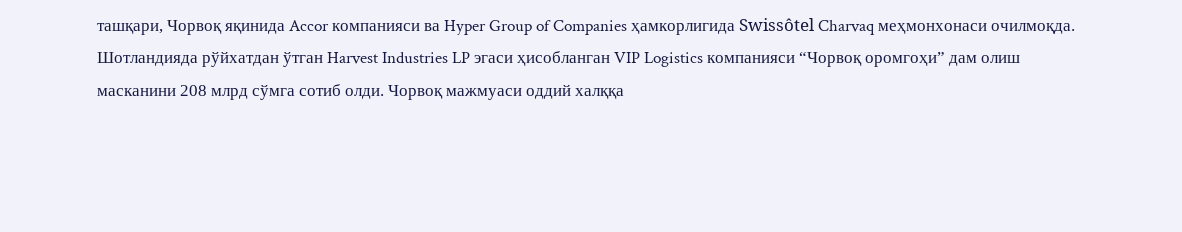ташқари, Чорвоқ яқинида Accor компанияси ва Hyper Group of Companies ҳамкорлигида Swissôtel Charvaq меҳмонхонаси очилмоқда. Шотландияда рўйхатдан ўтган Harvest Industries LP эгаси ҳисобланган VIP Logistics компанияси “Чорвоқ оромгоҳи” дам олиш масканини 208 млрд сўмга сотиб олди. Чорвоқ мажмуаси оддий халққа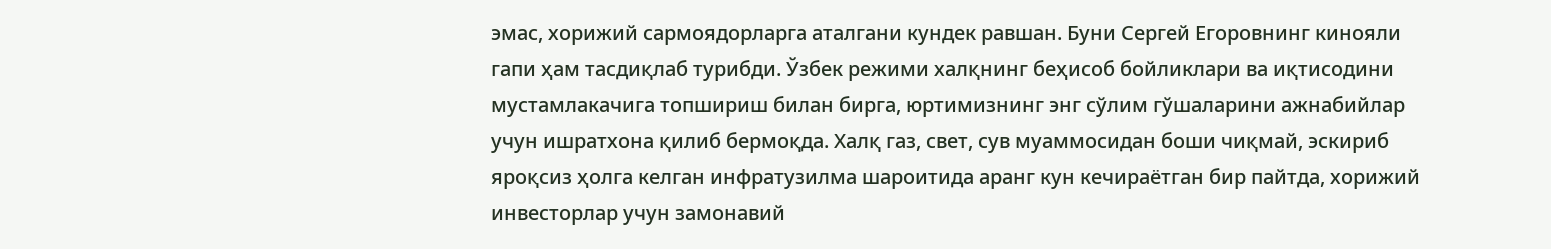эмас, хорижий сармоядорларга аталгани кундек равшан. Буни Сергей Егоровнинг кинояли гапи ҳам тасдиқлаб турибди. Ўзбек режими халқнинг беҳисоб бойликлари ва иқтисодини мустамлакачига топшириш билан бирга, юртимизнинг энг сўлим гўшаларини ажнабийлар учун ишратхона қилиб бермоқда. Халқ газ, свет, сув муаммосидан боши чиқмай, эскириб яроқсиз ҳолга келган инфратузилма шароитида аранг кун кечираётган бир пайтда, хорижий инвесторлар учун замонавий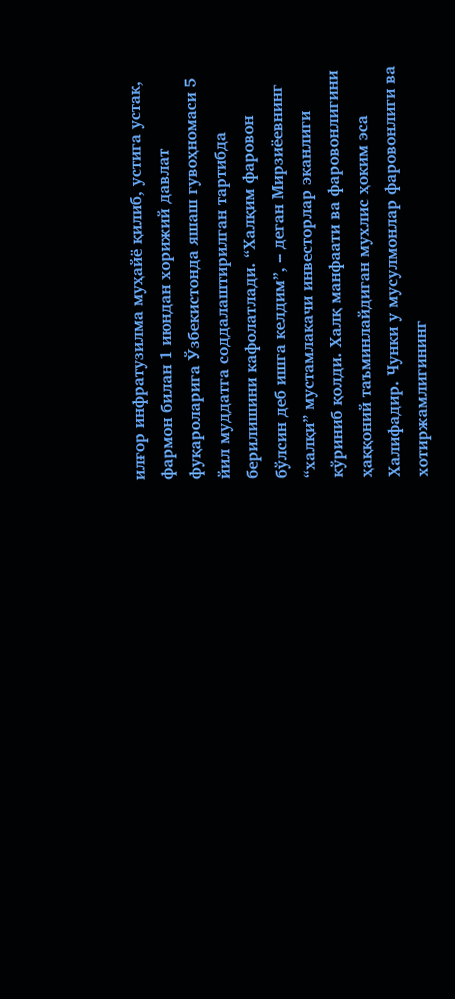илғор инфратузилма муҳайё қилиб, устига устак, фармон билан 1 июндан хорижий давлат фуқароларига Ўзбекистонда яшаш гувоҳномаси 5 йил муддатга соддалаштирилган тартибда берилишини кафолатлади. “Халқим фаровон бўлсин деб ишга келдим”, – деган Мирзиёевнинг “халқи” мустамлакачи инвесторлар эканлиги кўриниб қолди. Халқ манфаати ва фаровонлигини ҳаққоний таъминлайдиган мухлис ҳоким эса Халифадир. Чунки у мусулмонлар фаровонлиги ва хотиржамлигининг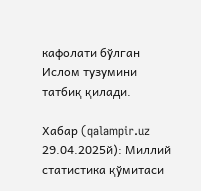кафолати бўлган Ислом тузумини татбиқ қилади.

Хабар (qalampir.uz 29.04.2025й): Миллий статистика қўмитаси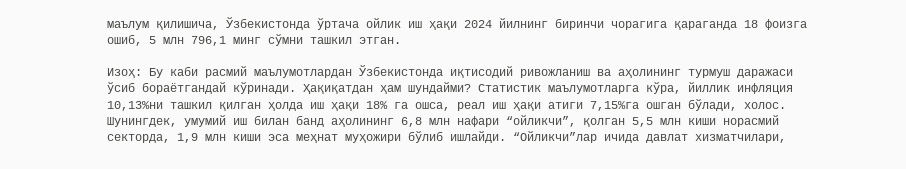маълум қилишича, Ўзбекистонда ўртача ойлик иш ҳақи 2024 йилнинг биринчи чорагига қараганда 18 фоизга ошиб, 5 млн 796,1 минг сўмни ташкил этган.

Изоҳ: Бу каби расмий маълумотлардан Ўзбекистонда иқтисодий ривожланиш ва аҳолининг турмуш даражаси ўсиб бораётгандай кўринади. Ҳақиқатдан ҳам шундайми? Статистик маълумотларга кўра, йиллик инфляция 10,13%ни ташкил қилган ҳолда иш ҳақи 18% га ошса, реал иш ҳақи атиги 7,15%га ошган бўлади, холос. Шунингдек, умумий иш билан банд аҳолининг 6,8 млн нафари “ойликчи”, қолган 5,5 млн киши норасмий секторда, 1,9 млн киши эса меҳнат муҳожири бўлиб ишлайди. “Ойликчи”лар ичида давлат хизматчилари,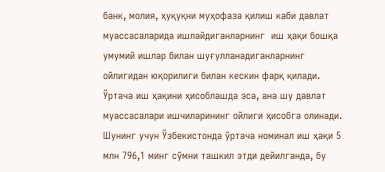банк, молия, ҳуқуқни муҳофаза қилиш каби давлат муассасаларида ишлайдиганларнинг  иш ҳақи бошқа умумий ишлар билан шуғулланадиганларнинг ойлигидан юқорилиги билан кескин фарқ қилади. Ўртача иш ҳақини ҳисоблашда эса, ана шу давлат муассасалари ишчиларининг ойлиги ҳисобга олинади. Шунинг учун Ўзбекистонда ўртача номинал иш ҳақи 5 млн 796,1 минг сўмни ташкил этди дейилганда, бу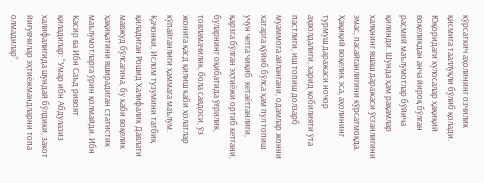кўрсаткич аҳолининг озчилик қисмига тааллуқли бўлиб қолади. Юқоридаги хулосалар ҳақиқий воқеликдан анча йироқ бўлган расмий маълумотлар бўйича қилинди. Шунда ҳам рақамлар халқнинг яшаш даражаси ўсганлигини эмас, пасайганлигини кўрсатмоқда. Ҳақиқий воқелик эса, аҳолининг турмуш даражаси ночор аҳволдалиги, харид қобилияти ўта пастлиги, иш топиш долзарб муаммога айлангани, одамлар жонни хатарга қўйиб бўлса ҳам пул топиш учун четга чиқиб  кетаётганлиги, қарзга бўлган эҳтиёжи ортиб кетгани, буларнинг оқибатида ўғрилик, товламачилик, бола савдоси, ўз жонига қасд қилиш каби ҳолатлар кўпайганлиги ҳаммага маълум. Қачонки, Ислом тузумини татбиқ қиладиган Рошид Халифалик Давлати мавжуд бўлсагина, бу каби воқелик ҳақиқатини яширадиган статистик маълумотларга ўрин қолмайди. Ибн Касир ва Ибн Саъд ривоят қиладилар: “Умар ибн Абдулазиз халифалигида шундай бўлдики, закот йиғувчилар эҳтиёжмандларни топа олмадилар”.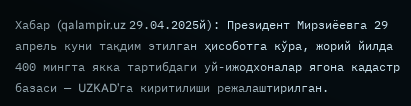Хабар (qalampir.uz 29.04.2025й): Президент Мирзиёевга 29 апрель куни тақдим этилган ҳисоботга кўра, жорий йилда 400 мингта якка тартибдаги уй-ижодхоналар ягона кадастр базаси — UZKAD’га киритилиши режалаштирилган.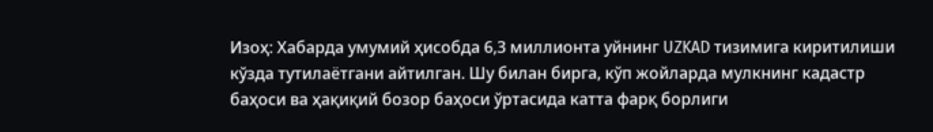Изоҳ: Хабарда умумий ҳисобда 6,3 миллионта уйнинг UZKAD тизимига киритилиши кўзда тутилаётгани айтилган. Шу билан бирга, кўп жойларда мулкнинг кадастр баҳоси ва ҳақиқий бозор баҳоси ўртасида катта фарқ борлиги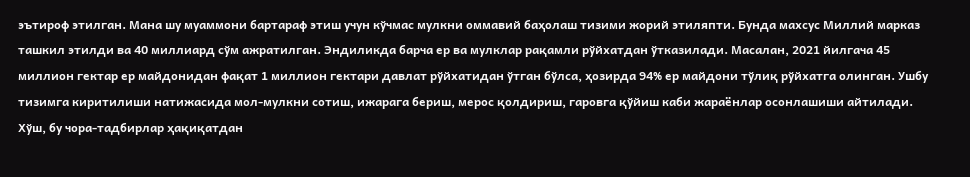эътироф этилган. Мана шу муаммони бартараф этиш учун кўчмас мулкни оммавий баҳолаш тизими жорий этиляпти. Бунда махсус Миллий марказ ташкил этилди ва 40 миллиард сўм ажратилган. Эндиликда барча ер ва мулклар рақамли рўйхатдан ўтказилади. Масалан, 2021 йилгача 45 миллион гектар ер майдонидан фақат 1 миллион гектари давлат рўйхатидан ўтган бўлса, ҳозирда 94% ер майдони тўлиқ рўйхатга олинган. Ушбу тизимга киритилиши натижасида мол-мулкни сотиш, ижарага бериш, мерос қолдириш, гаровга қўйиш каби жараёнлар осонлашиши айтилади. Хўш, бу чора-тадбирлар ҳақиқатдан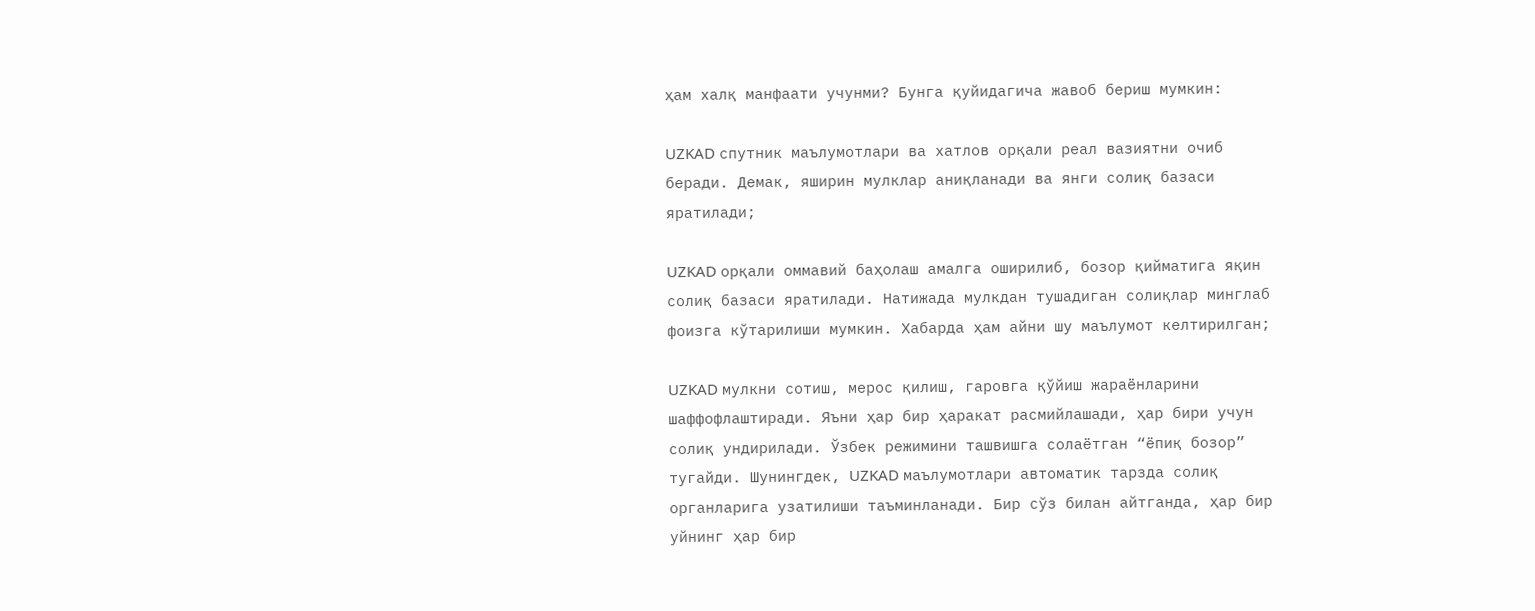ҳам халқ манфаати учунми? Бунга қуйидагича жавоб бериш мумкин:

UZKAD спутник маълумотлари ва хатлов орқали реал вазиятни очиб беради. Демак, яширин мулклар аниқланади ва янги солиқ базаси яратилади;

UZKAD орқали оммавий баҳолаш амалга оширилиб, бозор қийматига яқин солиқ базаси яратилади. Натижада мулкдан тушадиган солиқлар минглаб фоизга кўтарилиши мумкин. Хабарда ҳам айни шу маълумот келтирилган;

UZKAD мулкни сотиш, мерос қилиш, гаровга қўйиш жараёнларини шаффофлаштиради. Яъни ҳар бир ҳаракат расмийлашади, ҳар бири учун солиқ ундирилади. Ўзбек режимини ташвишга солаётган “ёпиқ бозор” тугайди. Шунингдек, UZKAD маълумотлари автоматик тарзда солиқ органларига узатилиши таъминланади. Бир сўз билан айтганда, ҳар бир уйнинг ҳар бир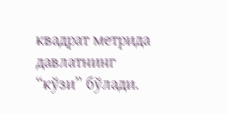квадрат метрида давлатнинг “кўзи” бўлади.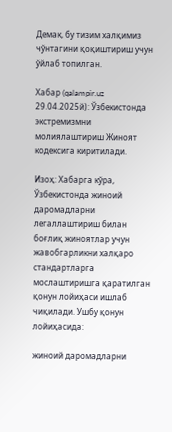Демак, бу тизим халқимиз чўнтагини қоқиштириш учун ўйлаб топилган.

Хабар (qalampir.uz 29.04.2025й): Ўзбекистонда экстремизмни молиялаштириш Жиноят кодексига киритилади.

Изоҳ: Хабарга кўра, Ўзбекистонда жиноий даромадларни легаллаштириш билан боғлиқ жиноятлар учун жавобгарликни халқаро стандартларга мослаштиришга қаратилган қонун лойиҳаси ишлаб чиқилади. Ушбу қонун лойиҳасида:

жиноий даромадларни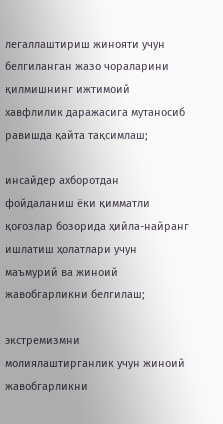легаллаштириш жинояти учун белгиланган жазо чораларини қилмишнинг ижтимоий хавфлилик даражасига мутаносиб равишда қайта тақсимлаш;

инсайдер ахборотдан фойдаланиш ёки қимматли қоғозлар бозорида ҳийла-найранг ишлатиш ҳолатлари учун маъмурий ва жиноий жавобгарликни белгилаш;

экстремизмни молиялаштирганлик учун жиноий жавобгарликни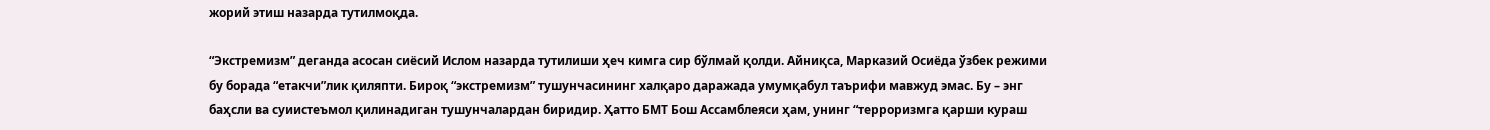жорий этиш назарда тутилмоқда.

“Экстремизм” деганда асосан сиёсий Ислом назарда тутилиши ҳеч кимга сир бўлмай қолди. Айниқса, Марказий Осиёда ўзбек режими бу борада “етакчи”лик қиляпти. Бироқ “экстремизм” тушунчасининг халқаро даражада умумқабул таърифи мавжуд эмас. Бу – энг баҳсли ва суиистеъмол қилинадиган тушунчалардан биридир. Ҳатто БМТ Бош Ассамблеяси ҳам, унинг “терроризмга қарши кураш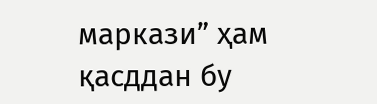маркази” ҳам қасддан бу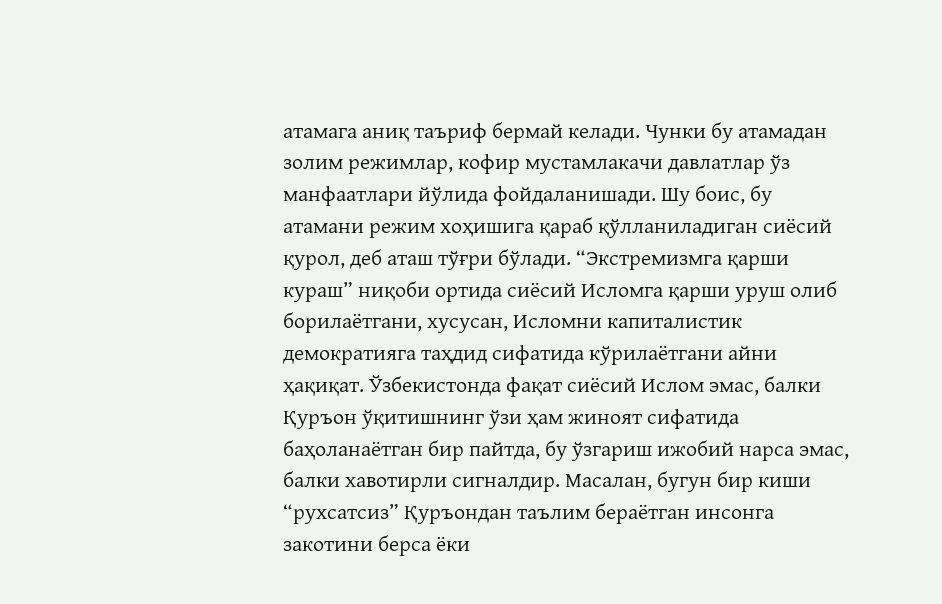атамага аниқ таъриф бермай келади. Чунки бу атамадан золим режимлар, кофир мустамлакачи давлатлар ўз манфаатлари йўлида фойдаланишади. Шу боис, бу атамани режим хоҳишига қараб қўлланиладиган сиёсий қурол, деб аташ тўғри бўлади. “Экстремизмга қарши кураш” ниқоби ортида сиёсий Исломга қарши уруш олиб борилаётгани, хусусан, Исломни капиталистик демократияга таҳдид сифатида кўрилаётгани айни ҳақиқат. Ўзбекистонда фақат сиёсий Ислом эмас, балки Қуръон ўқитишнинг ўзи ҳам жиноят сифатида баҳоланаётган бир пайтда, бу ўзгариш ижобий нарса эмас, балки хавотирли сигналдир. Масалан, бугун бир киши “рухсатсиз” Қуръондан таълим бераётган инсонга закотини берса ёки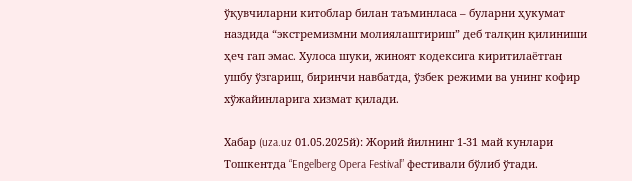ўқувчиларни китоблар билан таъминласа – буларни ҳукумат наздида “экстремизмни молиялаштириш” деб талқин қилиниши ҳеч гап эмас. Хулоса шуки, жиноят кодексига киритилаётган ушбу ўзгариш, биринчи навбатда, ўзбек режими ва унинг кофир хўжайинларига хизмат қилади.

Хабар (uza.uz 01.05.2025й): Жорий йилнинг 1-31 май кунлари Тошкентда “Engelberg Opera Festival” фестивали бўлиб ўтади.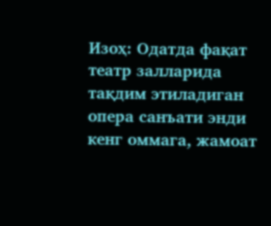Изоҳ: Одатда фақат театр залларида тақдим этиладиган опера санъати энди кенг оммага, жамоат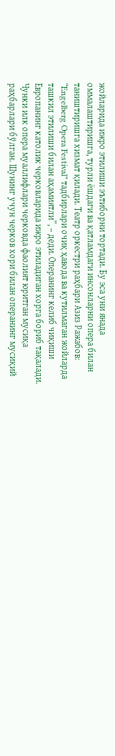жойларида ижро этилиши эътиборни тортади. Бу эса уни янада оммалаштиришга, турли ёшдаги ва қатламдаги инсонларни опера билан таништиришга хизмат қилади. Театр оркестри раҳбари Азиз Ражабов: “Engelberg Opera Festival” тадбирлари очиқ ҳавода ва кутилмаган жойларда ташкил этилиши билан аҳамиятли”, – деди. Операнинг келиб чиқиши Европанинг католик черковларида ижро этиладиган хорга бориб тақалади. Чунки илк опера муаллифлари черковда фаолият юритган мусиқа раҳбарлари бўлган. Шунинг учун черков хори билан операнинг мусиқий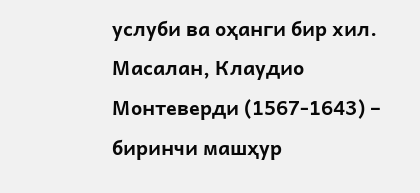услуби ва оҳанги бир хил. Масалан, Клаудио Монтеверди (1567-1643) – биринчи машҳур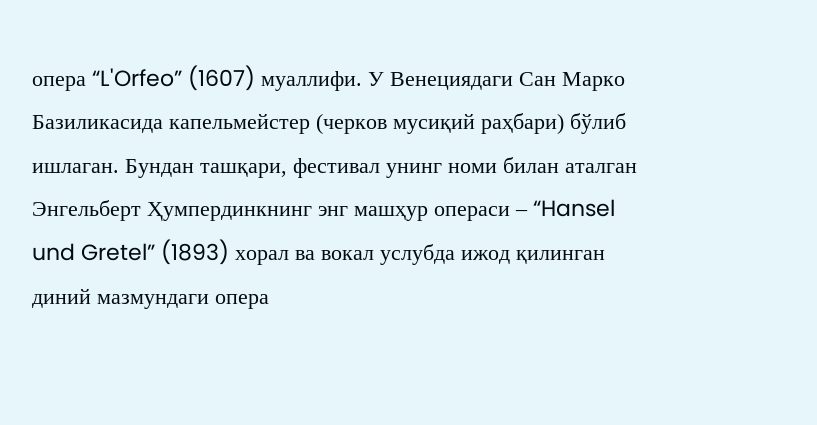опера “L'Orfeo” (1607) муаллифи. У Венециядаги Сан Марко Базиликасида капельмейстер (черков мусиқий раҳбари) бўлиб ишлаган. Бундан ташқари, фестивал унинг номи билан аталган Энгельберт Ҳумпердинкнинг энг машҳур операси – “Hansel und Gretel” (1893) хорал ва вокал услубда ижод қилинган диний мазмундаги опера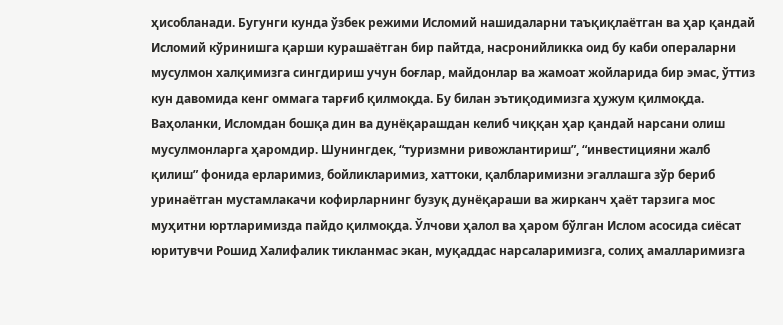ҳисобланади. Бугунги кунда ўзбек режими Исломий нашидаларни таъқиқлаётган ва ҳар қандай Исломий кўринишга қарши курашаётган бир пайтда, насронийликка оид бу каби операларни мусулмон халқимизга сингдириш учун боғлар, майдонлар ва жамоат жойларида бир эмас, ўттиз кун давомида кенг оммага тарғиб қилмоқда. Бу билан эътиқодимизга ҳужум қилмоқда. Ваҳоланки, Исломдан бошқа дин ва дунёқарашдан келиб чиққан ҳар қандай нарсани олиш мусулмонларга ҳаромдир. Шунингдек, “туризмни ривожлантириш”, “инвестицияни жалб қилиш” фонида ерларимиз, бойликларимиз, хаттоки, қалбларимизни эгаллашга зўр бериб уринаётган мустамлакачи кофирларнинг бузуқ дунёқараши ва жирканч ҳаёт тарзига мос муҳитни юртларимизда пайдо қилмоқда. Ўлчови ҳалол ва ҳаром бўлган Ислом асосида сиёсат юритувчи Рошид Халифалик тикланмас экан, муқаддас нарсаларимизга, солиҳ амалларимизга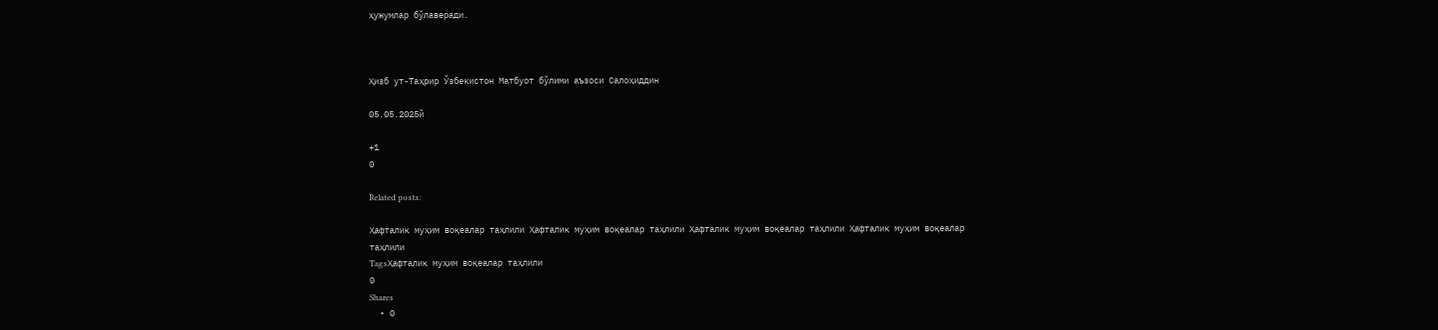ҳужумлар бўлаверади.



Ҳизб ут-Таҳрир Ўзбекистон Матбуот бўлими аъзоси Салоҳиддин

05.05.2025й

+1
0

Related posts:

Ҳафталик муҳим воқеалар таҳлили Ҳафталик муҳим воқеалар таҳлили Ҳафталик муҳим воқеалар таҳлили Ҳафталик муҳим воқеалар таҳлили
TagsҲафталик муҳим воқеалар таҳлили
0
Shares
  • 0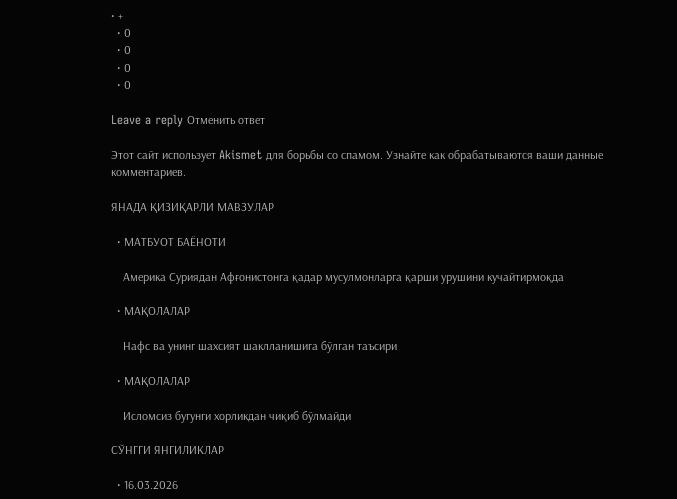• +
  • 0
  • 0
  • 0
  • 0

Leave a reply Отменить ответ

Этот сайт использует Akismet для борьбы со спамом. Узнайте как обрабатываются ваши данные комментариев.

ЯНАДА ҚИЗИҚАРЛИ МАВЗУЛАР

  • МАТБУОТ БАЁНОТИ

    Америка Суриядан Афғонистонга қадар мусулмонларга қарши урушини кучайтирмоқда

  • МАҚОЛАЛАР

    Нафс ва унинг шахсият шаклланишига бўлган таъсири

  • МАҚОЛАЛАР

    Исломсиз бугунги хорликдан чиқиб бўлмайди

СЎНГГИ ЯНГИЛИКЛАР

  • 16.03.2026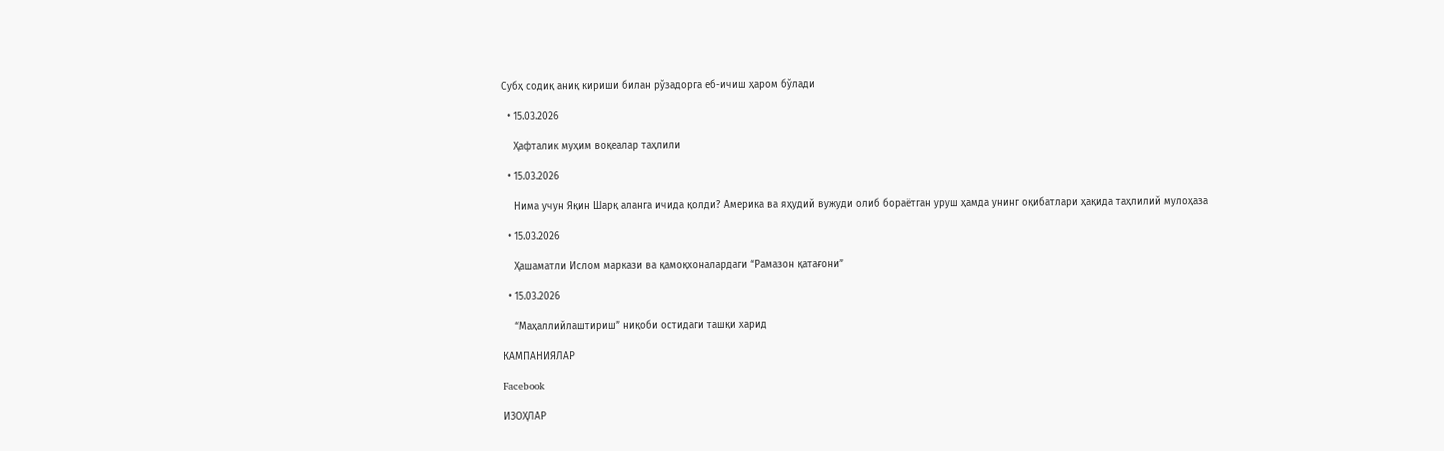Субҳ содиқ аниқ кириши билан рўзадорга еб-ичиш ҳаром бўлади

  • 15.03.2026

    Ҳафталик муҳим воқеалар таҳлили

  • 15.03.2026

    Нима учун Яқин Шарқ аланга ичида қолди? Америка ва яҳудий вужуди олиб бораётган уруш ҳамда унинг оқибатлари ҳақида таҳлилий мулоҳаза

  • 15.03.2026

    Ҳашаматли Ислом маркази ва қамоқхоналардаги “Рамазон қатағони”

  • 15.03.2026

    “Маҳаллийлаштириш” ниқоби остидаги ташқи харид

КАМПАНИЯЛАР

Facebook

ИЗОҲЛАР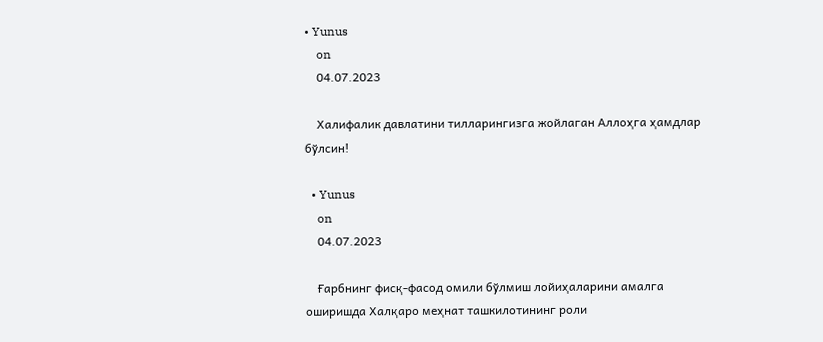• Yunus
    on
    04.07.2023

    Халифалик давлатини тилларингизга жойлаган Аллоҳга ҳамдлар бўлсин!

  • Yunus
    on
    04.07.2023

    Ғарбнинг фисқ-фасод омили бўлмиш лойиҳаларини амалга оширишда Халқаро меҳнат ташкилотининг роли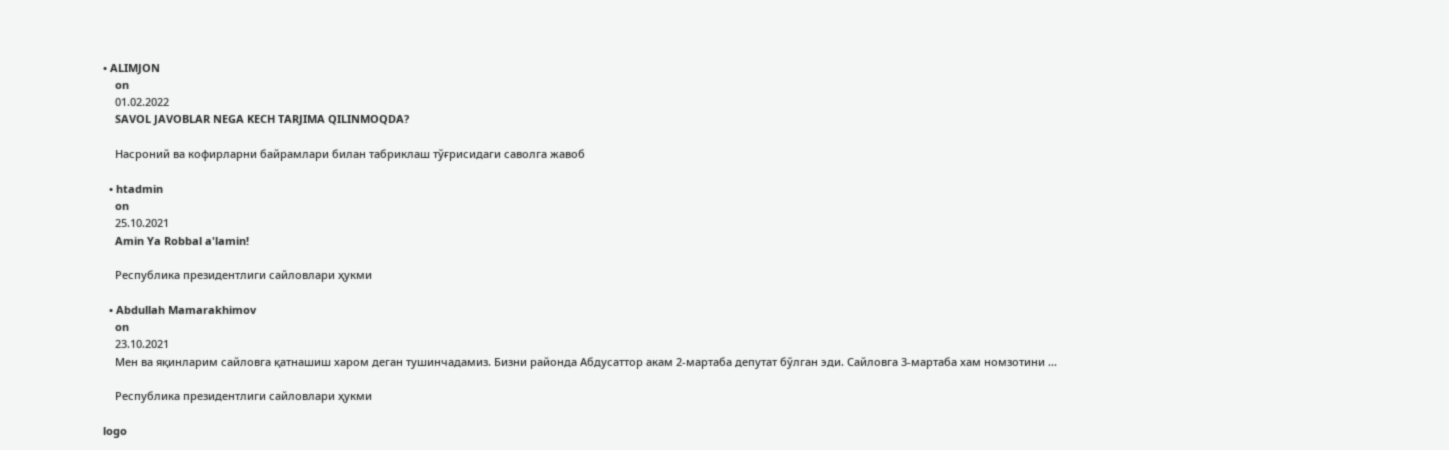• ALIMJON
    on
    01.02.2022
    SAVOL JAVOBLAR NEGA KECH TARJIMA QILINMOQDA?

    Насроний ва кофирларни байрамлари билан табриклаш тўғрисидаги саволга жавоб

  • htadmin
    on
    25.10.2021
    Amin Ya Robbal a'lamin!

    Республика президентлиги сайловлари ҳукми

  • Abdullah Mamarakhimov
    on
    23.10.2021
    Мен ва яқинларим сайловга қатнашиш харом деган тушинчадамиз. Бизни районда Абдусаттор акам 2-мартаба депутат бўлган эди. Сайловга 3-мартаба хам номзотини ...

    Республика президентлиги сайловлари ҳукми

logo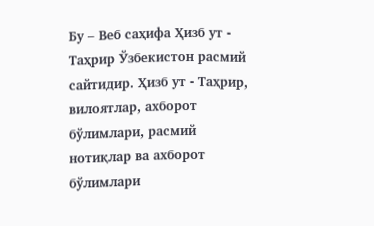Бу – Веб саҳифа Ҳизб ут - Таҳрир Ўзбекистон расмий сайтидир. Ҳизб ут - Таҳрир, вилоятлар, ахборот бўлимлари, расмий нотиқлар ва ахборот бўлимлари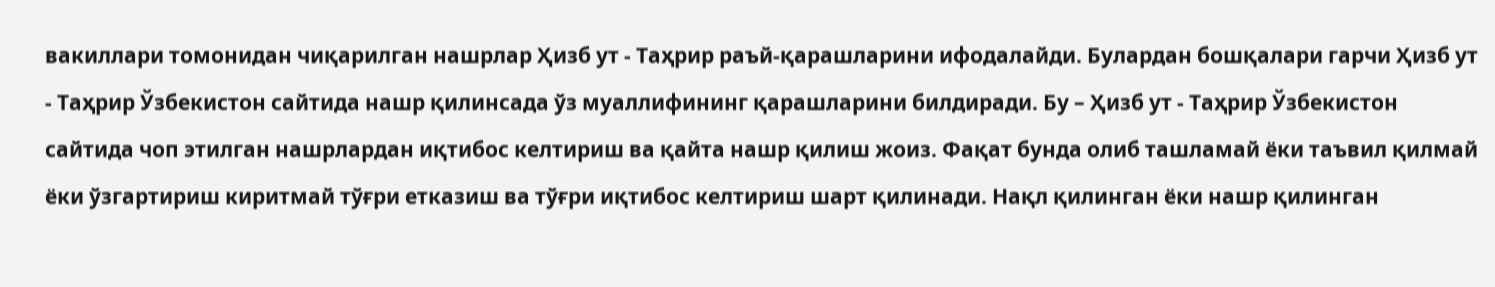вакиллари томонидан чиқарилган нашрлар Ҳизб ут - Таҳрир раъй-қарашларини ифодалайди. Булардан бошқалари гарчи Ҳизб ут - Таҳрир Ўзбекистон сайтида нашр қилинсада ўз муаллифининг қарашларини билдиради. Бу – Ҳизб ут - Таҳрир Ўзбекистон сайтида чоп этилган нашрлардан иқтибос келтириш ва қайта нашр қилиш жоиз. Фақат бунда олиб ташламай ёки таъвил қилмай ёки ўзгартириш киритмай тўғри етказиш ва тўғри иқтибос келтириш шарт қилинади. Нақл қилинган ёки нашр қилинган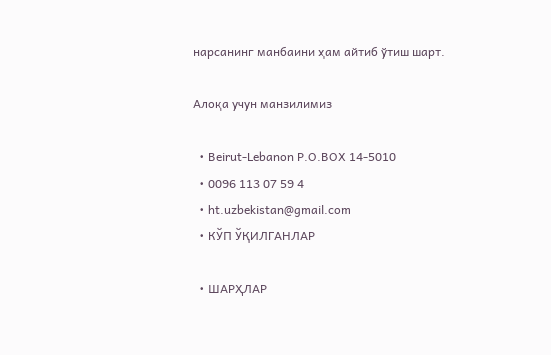нарсанинг манбаини ҳам айтиб ўтиш шарт.

Алоқа учун манзилимиз

  • Beirut-Lebanon P.O.BOX 14-5010
  • 0096 113 07 59 4
  • ht.uzbekistan@gmail.com
  • КЎП ЎҚИЛГАНЛАР

  • ШАРҲЛАР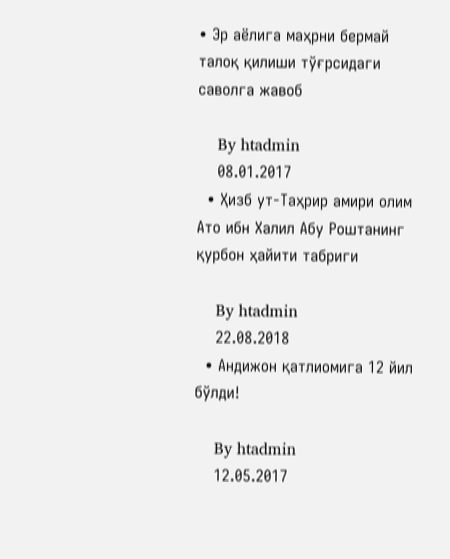• Эр аёлига маҳрни бермай талоқ қилиши тўғрсидаги саволга жавоб

    By htadmin
    08.01.2017
  • Ҳизб ут-Таҳрир амири олим Ато ибн Халил Абу Роштанинг қурбон ҳайити табриги

    By htadmin
    22.08.2018
  • Андижон қатлиомига 12 йил бўлди!

    By htadmin
    12.05.2017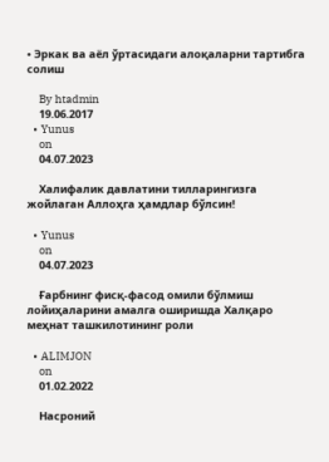• Эркак ва аёл ўртасидаги алоқаларни тартибга солиш

    By htadmin
    19.06.2017
  • Yunus
    on
    04.07.2023

    Халифалик давлатини тилларингизга жойлаган Аллоҳга ҳамдлар бўлсин!

  • Yunus
    on
    04.07.2023

    Ғарбнинг фисқ-фасод омили бўлмиш лойиҳаларини амалга оширишда Халқаро меҳнат ташкилотининг роли

  • ALIMJON
    on
    01.02.2022

    Насроний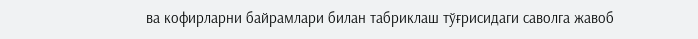ва кофирларни байрамлари билан табриклаш тўғрисидаги саволга жавоб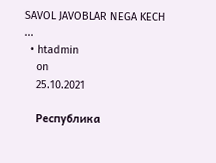SAVOL JAVOBLAR NEGA KECH ...
  • htadmin
    on
    25.10.2021

    Республика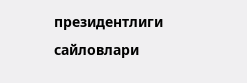президентлиги сайловлари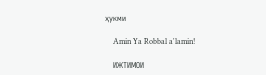ҳукми

    Amin Ya Robbal a'lamin!

    ИЖТИМОИ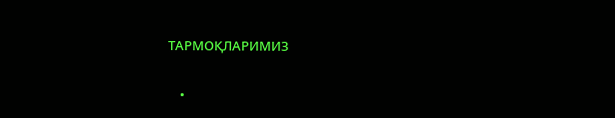ТАРМОҚЛАРИМИЗ

    •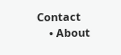Contact
    • About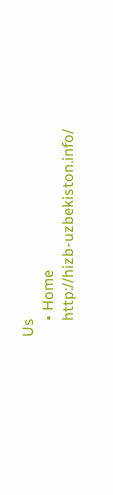Us
    • Home
    http://hizb-uzbekiston.info/